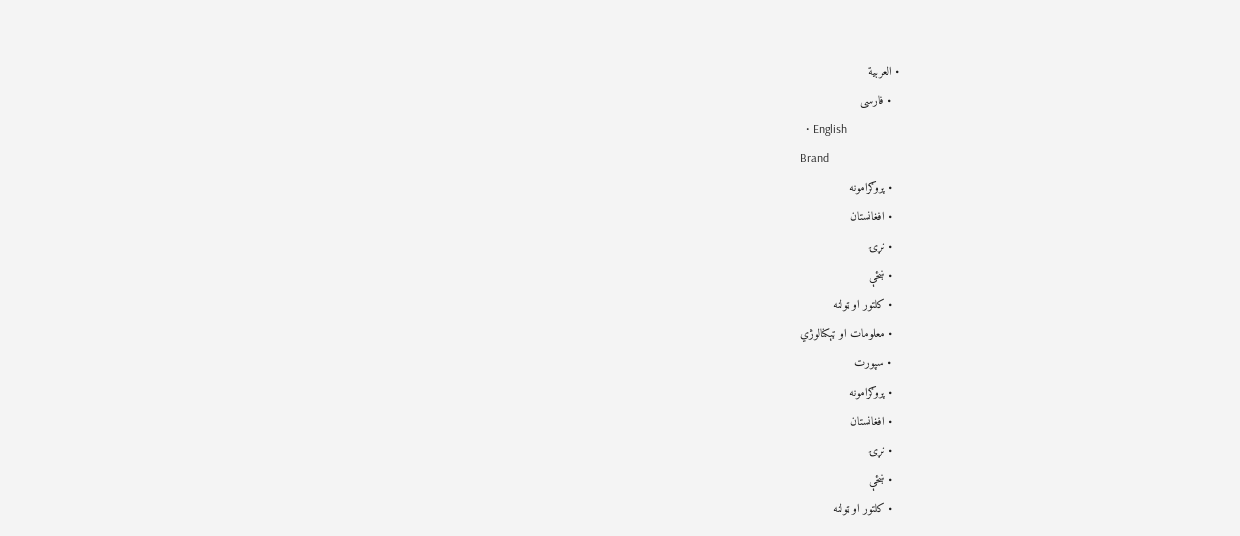• العربية
  • فارسی
  • English
Brand
  • پروګرامونه
  • افغانستان
  • نړۍ
  • ښځې
  • کلتور او ټولنه
  • معلومات او ټېکنالوژي
  • سپورت
  • پروګرامونه
  • افغانستان
  • نړۍ
  • ښځې
  • کلتور او ټولنه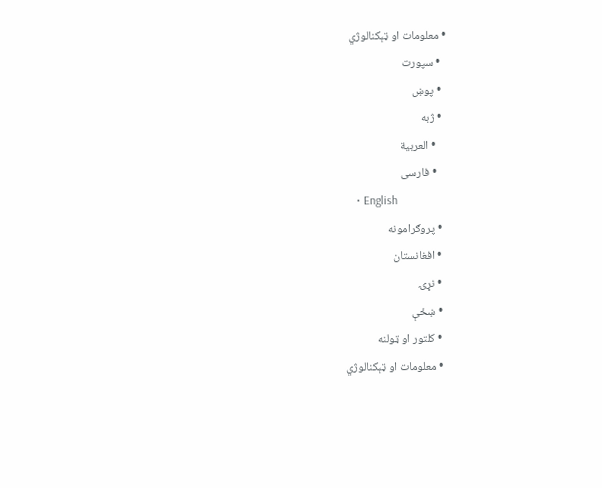• معلومات او ټېکنالوژي
  • سپورت
  • پوښ
  • ژبه
    • العربية
    • فارسی
    • English
  • پروګرامونه
  • افغانستان
  • نړۍ
  • ښځې
  • کلتور او ټولنه
  • معلومات او ټېکنالوژي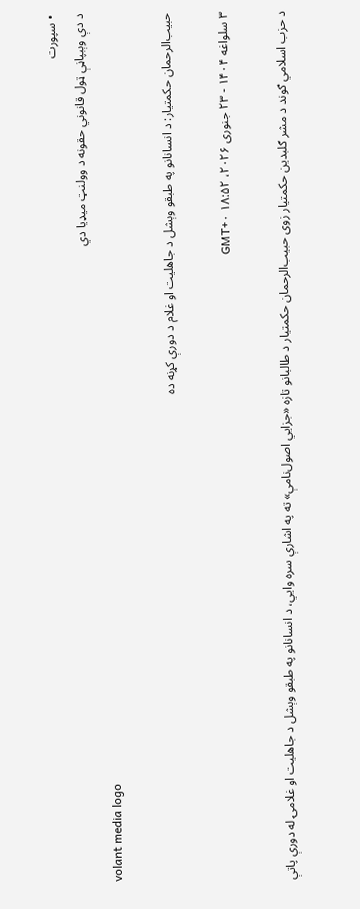• سپورت
د دې وېبپاڼې ټول قانوني حقونه د وولنټ میډیا دي
volant media logo

حبیب‌الرحمان حکمتیار: د انسانانو په طبقو وېشل د جاهلیت او غلام د دورې کړنه ده

۳ سلواغه ۱۴۰۴ - ۲۳ جنوری ۲۰۲۶، ۱۸:۵۲ GMT+۰

د حزب اسلامي ګوند د مشر ګلبدین حکمتیار زوی حبیب‌الرحمان حکمتیار د طالبانو تازه «جزایي اصول‌نامې» ته په اشارې سره وایي، د انسانانو په طبقو وېشل د جاهلیت او غلامۍ له دورې پاتې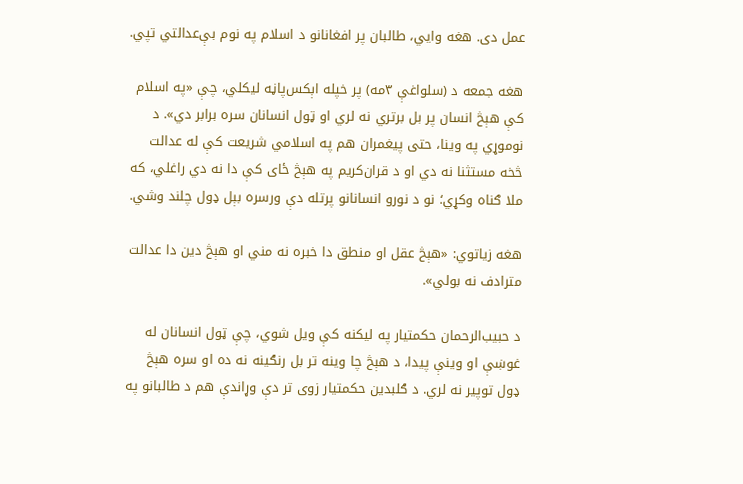عمل دی. هغه وایي، طالبان پر افغانانو د اسلام په نوم بې‌عدالتي تپي.

هغه جمعه د (سلواغې ۳مه) پر خپله اېکس‌پاڼه لیکلي، چې «په اسلام کې هېڅ انسان پر بل برتري نه لري او ټول انسانان سره برابر دي». د نوموړي په وینا، حتی پیغمران هم په اسلامي شریعت کې له عدالت څخه مستثنا نه دي او د قران‌کریم په هېڅ ځای کې دا نه دي راغلي، که ملا ګناه وکړي؛ نو د نورو انسانانو پرتله دې ورسره بېل ډول چلند وشي.

هغه زیاتوي: «هېڅ عقل او منطق دا خبره نه مني او هېڅ دین دا عدالت مترادف نه بولي».

د حبیب‌الرحمان حکمتیار په لیکنه کې ویل شوي، چې ټول انسانان له غوښې او وینې پیدا، د هېڅ چا وینه تر بل رنګینه نه ده او سره هېڅ ډول توپیر نه لري. د ګلبدین حکمتیار زوی تر دې وړاندې هم د طالبانو په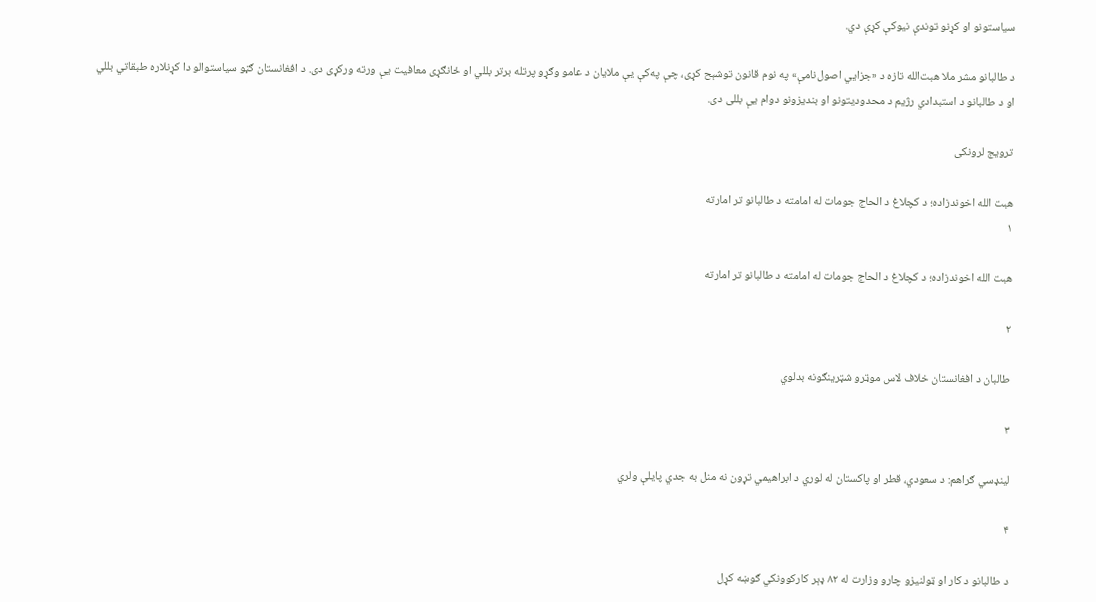سیاستونو او کړنو توندې نیوکې کړې دي.

د طالبانو مشر ملا هبت‌الله تازه د «جزایي اصول‌نامې» په نوم قانون توشېح کړی، چې په‌کې یې ملایان د عامو وګړو پرتله برتر بللي او ځانګړی معافیت یې ورته ورکړی دی. د افغانستان ګڼو سیاستوالو دا کړنلاره طبقاتي بللي او د طالبانو د استبدادي رژیم د محدودیتونو او بندیزونو دوام یې بللی دی.

ترویج لرونکی

هبت الله اخوندزاده؛ د کچلاغ د الحاج جومات له امامته د طالبانو تر امارته
۱

هبت الله اخوندزاده؛ د کچلاغ د الحاج جومات له امامته د طالبانو تر امارته

۲

طالبان د افغانستان خلاف لاس موټرو شټرینګونه بدلوي

۳

لينډسي ګراهم: د سعودي، قطر او پاکستان له لوري د ابراهیمي تړون نه منل به جدي پایلې ولري

۴

د طالبانو د کار او ټولنیزو چارو وزارت له ۸۲ ډېر کارکوونکي ګوښه کړل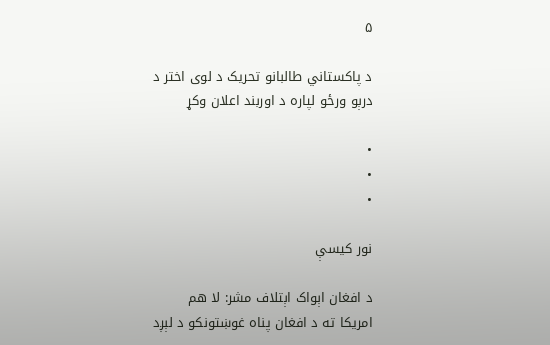۵

د پاکستاني طالبانو تحریک د لوی اختر د درېو ورځو لپاره د اوربند اعلان وکړ

•
•
•

نور کیسې

د افغان اېواک اېتلاف مشر: لا هم امریکا ته د افغان پناه غوښتونکو د لېږد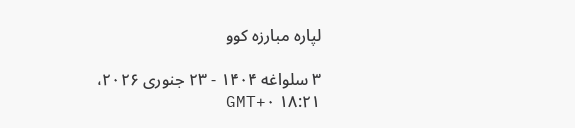لپاره مبارزه کوو

۳ سلواغه ۱۴۰۴ - ۲۳ جنوری ۲۰۲۶، ۱۸:۲۱ GMT+۰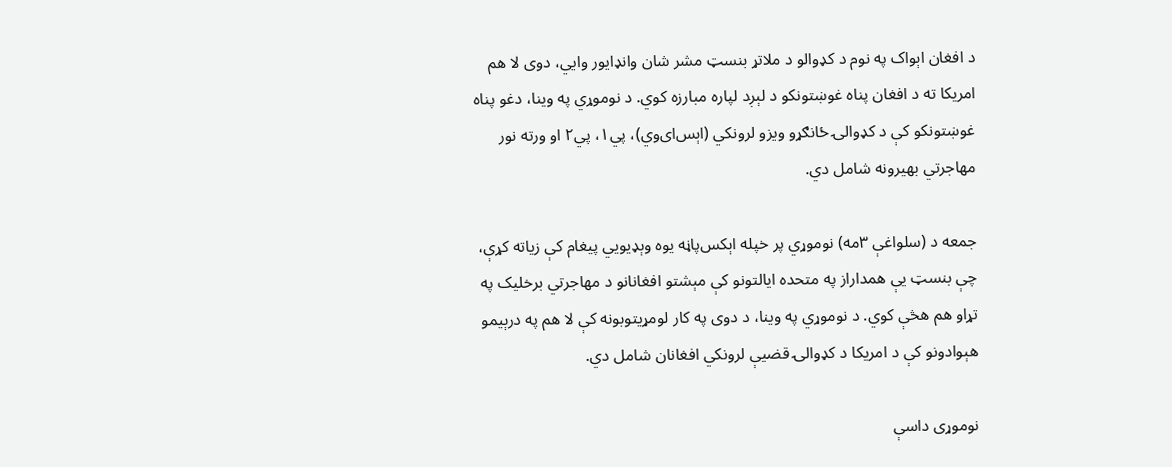د افغان اېواک په نوم د کډوالو د ملاتړ بنسټ مشر شان وانډایور وایي، دوی لا هم امریکا ته د افغان پناه غوښتونکو د لېږد لپاره مبارزه کوي. د نوموړي په وینا، دغو پناه غوښتونکو کې د کډوالۍ ځانګړو ویزو لرونکي (اېس‌ای‌وي)، پي۱، پي۲ او ورته نور مهاجرتي بهیرونه شامل دي.

جمعه د (سلواغې ۳مه) نوموړي پر خپله اېکس‌پاڼه یوه وېډیويي پیغام کې زیاته کړې، چې بنسټ یې همداراز په متحده ایالتونو کې مېشتو افغانانو د مهاجرتي برخلیک په تړاو هم هڅې کوي. د نوموړي په وینا، د دوی په کار لومړیتوبونه کې لا هم په درېیمو هېوادونو کې د امریکا د کډوالۍ قضیې لرونکي افغانان شامل دي.

نوموړی داسې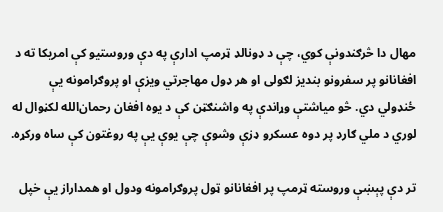مهال دا څرګندونې کوي، چې د ډونالډ ټرمپ ادارې په دې وروستیو کې امریکا ته د افغانانو پر سفرونو بندیز لګولی او هر ډول مهاجرتي ویزې او پروګرامونه یې ځنډولي دي. څو میاشتې وړاندې په واشنګټن کې د یوه افغان رحمان‌الله لکڼوال له لوري د ملي ګارډ پر دوه عسکرو ډزې وشوې چې یوې یې په روغتون کې ساه ورکړه.

تر دې پېښې وروسته ټرمپ پر افغانانو ټول پروګرامونه ودول او همداراز یې خپل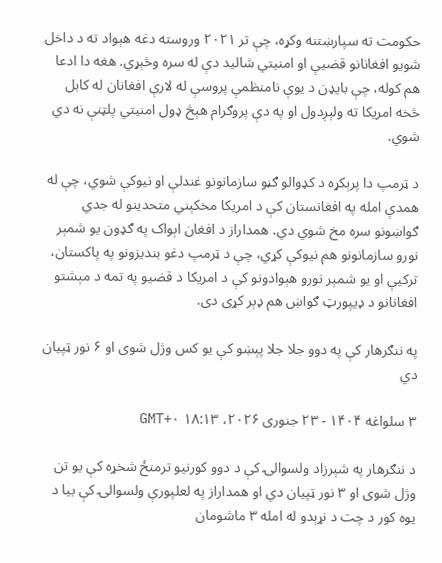حکومت ته سپارښتنه وکړه، چې تر ۲۰۲۱ وروسته دغه هېواد ته د داخل شویو افغانانو قضیې او امنیتي شالید دې له سره وڅېړي. هغه دا ادعا هم کوله، چې بایډن د یوې نامنظمې پروسې له لارې افغانان له کابل څخه امریکا ته ولېږدول او په دې پروګرام هېڅ ډول امنیتي پلټنې نه دي شوي.

د ټرمپ دا پرېکړه د کډوالو ګڼو سازمانونو غندلې او نیوکې شوي، چې له همدې امله په افغانستان کې د امریکا مخکېني متحدینو له جدي ګواښونو سره مخ شوي دي. همداراز د افغان اېواک په ګډون یو شمېر نورو سازمانونو هم نیوکې کړي، چې د ټرمپ دغو بندیزونو په پاکستان، ترکیې او یو شمېر نورو هېوادونو کې د امریکا د قضیو په تمه د مېشتو افغانانو د ډیپورټ ګواښ هم ډېر کړی دی.

په ننګرهار کې په دوو جلا جلا پېښو کې یو کس وژل شوی او ۶ نور ټپیان دي

۳ سلواغه ۱۴۰۴ - ۲۳ جنوری ۲۰۲۶، ۱۸:۱۳ GMT+۰

د ننګرهار په شېرزاد ولسوالۍ کې د دوو کورنیو ترمنځ شخړه کې یو تن وژل شوی او ۳ نور ټپيان دي او همداراز په لعلپورې ولسوالۍ کې بیا د یوه کور د چت د نړېدو له امله ۳ ماشومان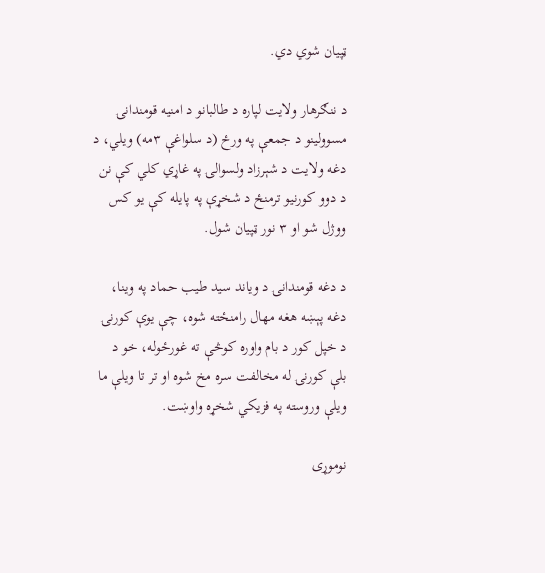ټپيان شوي دي.

د ننګرهار ولایت لپاره د طالبانو د امنیه قومندانۍ مسوولینو د جمعې په ورځ (د سلواغې ۳مه) ویلي، د دغه ولایت د شېرزاد ولسوالۍ په غاړي کلي کې نن د دوو کورنیو ترمنځ د شخړې په پایله کې یو کس ووژل شو او ۳ نور ټپيان شول.

د دغه قومندانۍ د ویاند سید طیب حماد په وینا، دغه پېښه هغه مهال رامنځته شوه، چې یوې کورنۍ د خپل کور د بام واوره کوڅې ته غورځوله، خو د بلې کورنۍ له مخالفت سره مخ شوه او تر تا ویلې ما ویلې وروسته په فزیکي شخړه واوښت.

نوموړی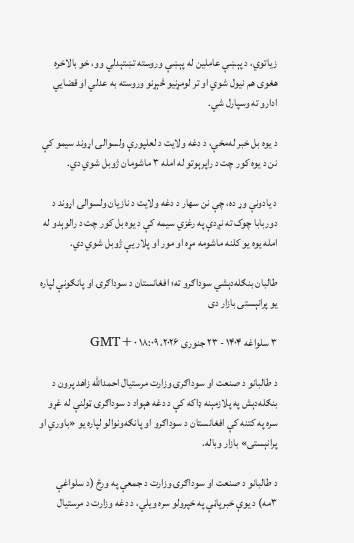زیاتوي، د پېښې عاملین له پېښې وروسته تښتېدلي وو، خو بالاخره هغوی هم نیول شوي او تر لومړنیو څېړنو وروسته به عدلي او قضايي ادارو ته وسپارل شي.

د یوه بل خبر له‌مخې، د دغه ولایت د لعلپورې ولسوالۍ اړوند سیمو کې نن د یوه کور چت د راپرېوتو له امله ۳ ماشومان ژوبل شوي دي.

د یادونې وړ ده، چې نن سهار د دغه ولایت د نازيان ولسوالۍ اړوند د دوربابا چوک ته نږدې په رغزي سیمه کې د یوه بل کور چت د رالوېدو له امله یوه یو کلنه ماشومه مړه او مور او پلار یې ژوبل شوي دي.

طالبان بنګله‌دېشي سوداګرو ته؛ افغانستان د سوداګرۍ او پانګونې لپاره یو پرانېستی بازار دی

۳ سلواغه ۱۴۰۴ - ۲۳ جنوری ۲۰۲۶، ۱۸:۰۹ GMT+۰

د طالبانو د صنعت او سوداګرۍ وزارت مرستیال احمدالله زاهد پرون د بنګله‌دېش په پلازمېنه ډاکه کې د دغه هېواد د سوداګرۍ ټولنې له غړو سره په کتنه کې افغانستان د سوداګرو او پانګه‌ونوالو لپاره یو «باوري او پرانېستی» بازار وباله.

د طالبانو د صنعت او سوداګرۍ وزارت د جمعې په ورځ (د سلواغې ۳مه) د یوې خبرپاڼې په خپرولو سره ویلي، د دغه وزارت د مرستیال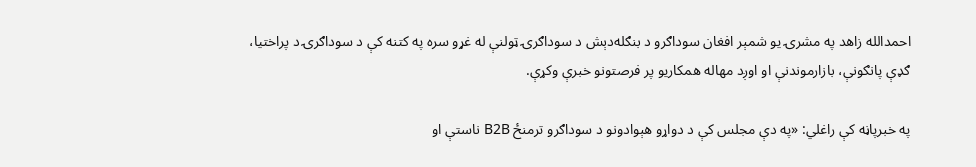احمدالله زاهد په مشرۍ یو شمېر افغان سوداګرو د بنګله‌دېش د سوداګرۍ ټولنې له غړو سره په کتنه کې د سوداګرۍ د پراختیا، ګډې پانګونې، بازارموندنې او اوږد مهاله همکاریو پر فرصتونو خبرې وکړې.

په خبرپاڼه کې راغلي: «په دې مجلس کې د دواړو هېوادونو د سوداګرو ترمنځ B2B ناستې او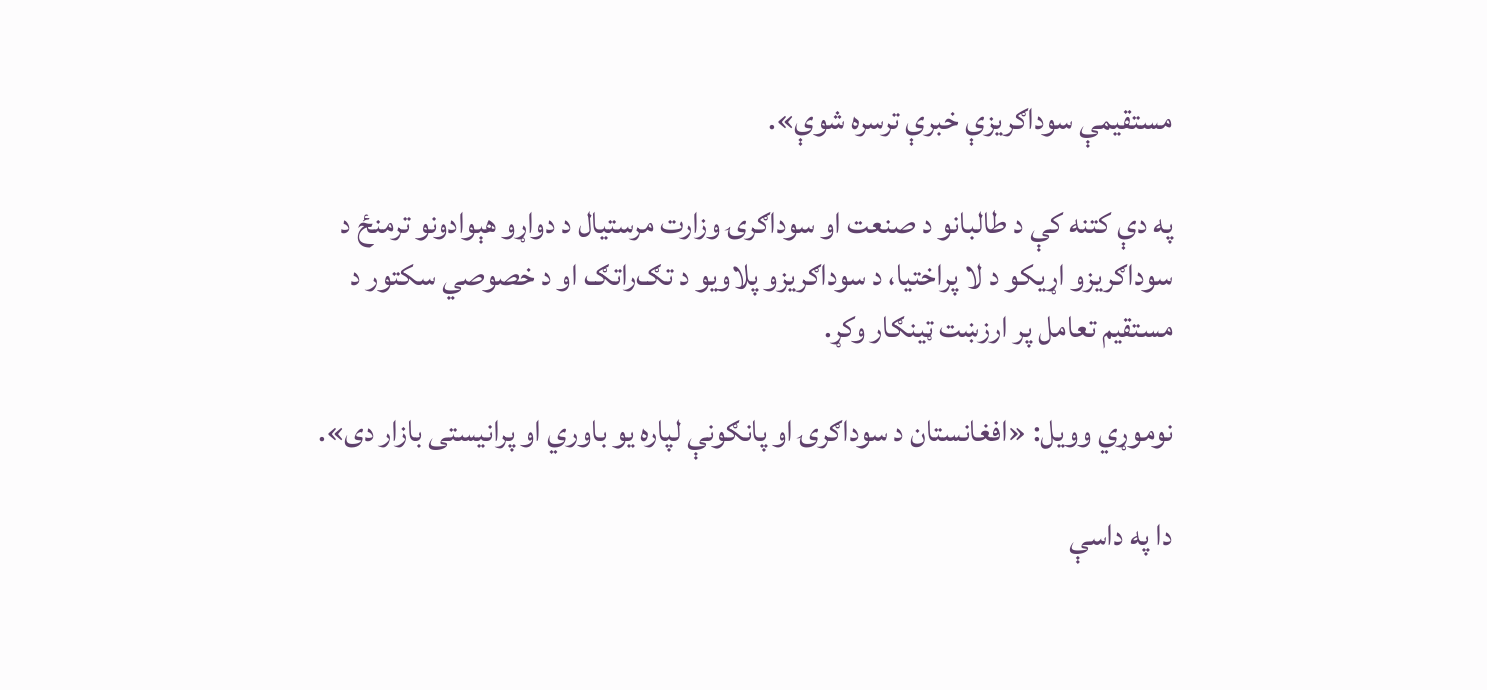مستقیمې سوداګریزې خبرې ترسره شوې».

په دې کتنه کې د طالبانو د صنعت او سوداګرۍ وزارت مرستیال د دواړو هېوادونو ترمنځ د سوداګریزو اړیکو د لا پراختیا، د سوداګریزو پلاویو د تګ‌راتګ او د خصوصي سکتور د مستقیم تعامل پر ارزښت ټینګار وکړ.

نوموړي وویل: «افغانستان د سوداګرۍ او پانګونې لپاره یو باوري او پرانیستی بازار دی».

دا په داسې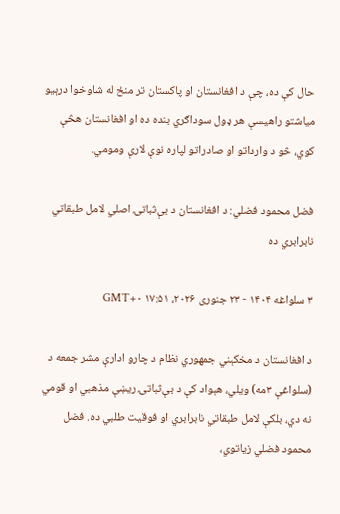حال کې ده، چې د افغانستان او پاکستان تر منځ له شاوخوا درېیو میاشتو راهیسې هر ډول سوداګري بنده ده او افغانستان هڅې کوي، څو د وارداتو او صادراتو لپاره نوې لارې ومومي.

فضل محمود فضلي: د افغانستان د بې‌ثباتۍ اصلي لامل طبقاتي نابرابري ده

۳ سلواغه ۱۴۰۴ - ۲۳ جنوری ۲۰۲۶، ۱۷:۵۱ GMT+۰

د افغانستان د مخکېني جمهوري نظام د چارو ادارې مشر جمعه د (سلواغې ۳مه) ویلي، هېواد کې د بې‌ثباتۍ ریښې مذهبي او قومي نه دي، بلکې لامل طبقاتي نابرابري او فوقیت طلبي ده. فضل محمود فضلي زیاتوي،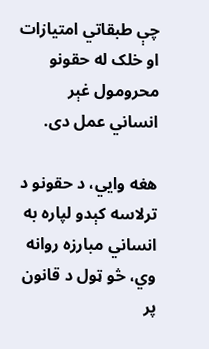چې طبقاتي امتیازات او خلک له حقونو محرومول غېر انساني عمل دی.

هغه وایي، د حقونو د ترلاسه کېدو لپاره به انساني مبارزه روانه وي، څو ټول د قانون پر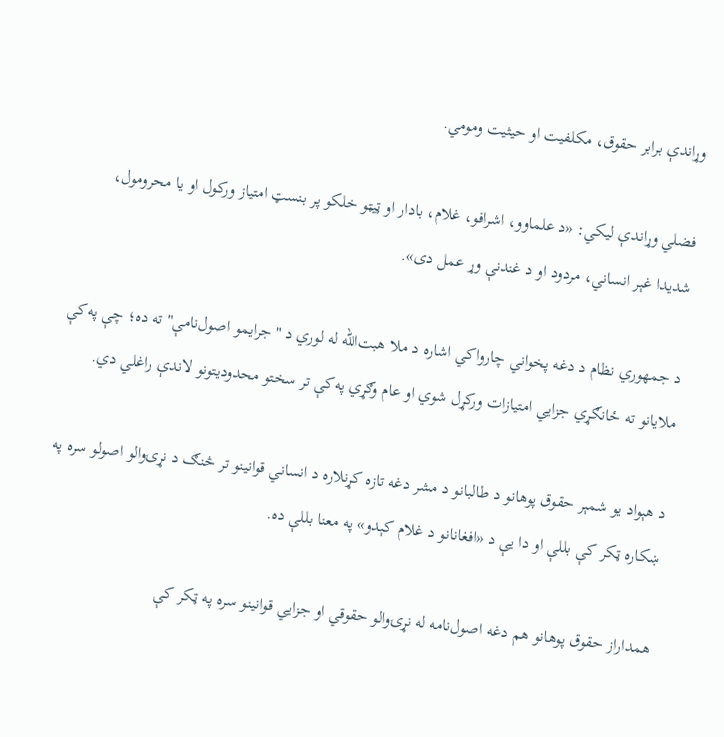وړاندې برابر حقوق، مکلفیت او حیثیت ومومي.

فضلي وړاندې لیکي: «د علماوو، اشرافو، غلام، بادار او ټیټو خلکو پر بنسټ امتیاز ورکول او یا محرومول، شدیدا غېر انساني، مردود او د غندنې وړ عمل دی».

د جمهوري نظام د دغه پخواني چارواکي اشاره د ملا هبت‌الله له لوري د "جرایمو اصول‌نامې" ته ده؛ چې په‌کې ملایانو ته ځانګړي جزایي امتیازات ورکړل شوي او عام وګړي په‌کې تر سختو محدودیتونو لاندې راغلي دي.

د هېواد یو شمېر حقوق پوهانو د طالبانو د مشر دغه تازه کړنلاره د انساني قوانینو تر څنګ د نړۍوالو اصولو سره په ښکاره ټکر کې بللې او دا یې د «افغانانو د غلام کېدو» په معنا بللې ده.

همداراز حقوق پوهانو هم دغه اصول‌نامه له نړۍوالو حقوقي او جزایي قوانینو سره په ټکر کې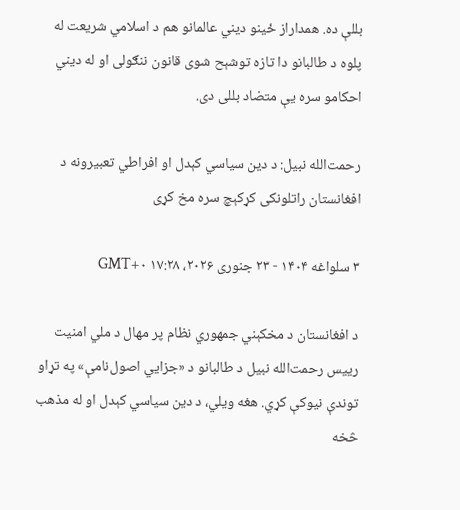بللې ده. همداراز ځینو دیني عالمانو هم د اسلامي شریعت له پلوه د طالبانو دا تازه توشېح شوی قانون ننګولی او له دیني احکامو سره یې متضاد بللی دی.

رحمت‌الله نبیل: د دین سیاسي کېدل او افراطي تعبیرونه د افغانستان راتلونکی کړکېچ سره مخ کړی

۳ سلواغه ۱۴۰۴ - ۲۳ جنوری ۲۰۲۶، ۱۷:۲۸ GMT+۰

د افغانستان د مخکېني جمهوري نظام پر مهال د ملي امنیت رییس رحمت‌الله نبیل د طالبانو د «جزايي اصول‌نامې» په تړاو توندې نیوکې کړي. هغه ویلي، د دین سیاسي کېدل او له مذهب څخه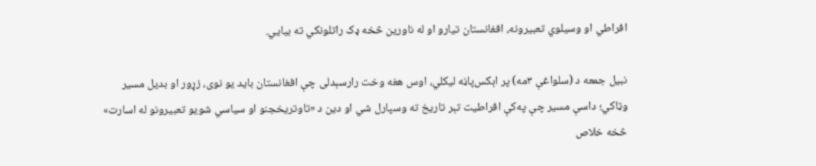افراطي او وسیلوي تعبیرونه، افغانستان تیارو او له ناورین څخه ډک راتلونکي ته بیایي.

نبیل جمعه د (سلواغې ۳مه) پر اېکس‌پاڼه لیکلي، اوس هغه وخت رارسېدلی چې افغانستان باید یو نوی، زړور او بدیل مسیر وټاکي؛ داسې مسیر چې په‌کې افراطیت تېر تاریخ ته وسپارل شي او دین د «تاوتریخجنو او سیاسي شویو تعبیرونو له اسارت» څخه خلاص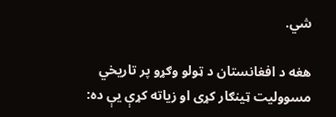شي.

هغه د افغانستان د ټولو وګړو پر تاریخي مسوولیت ټینګار کړی او زیاته کړې یې ده: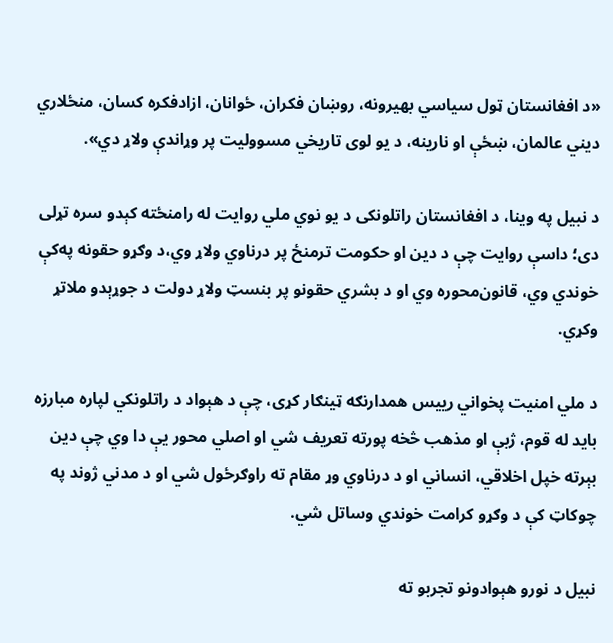«د افغانستان ټول سیاسي بهیرونه، روښان فکران، ځوانان، ازادفکره کسان، منځلاري دیني عالمان، ښځې او نارینه، د یو لوی تاریخي مسوولیت پر وړاندې ولاړ دي».

د نبیل په وینا، د افغانستان راتلونکی د یو نوي ملي روایت له رامنځته کېدو سره تړلی دی؛ داسې روایت چې د دین او حکومت ترمنځ پر درناوي ولاړ وي،د وګړو حقونه په‌کې خوندي وي، قانون‌محوره وي او د بشري حقونو پر بنسټ ولاړ دولت د جوړېدو ملاتړ وکړي.

د ملي امنیت پخواني رییس همدارنګه ټینګار کړی، چې د هېواد د راتلونکي لپاره مبارزه باید له قوم، ژبې او مذهب څخه پورته تعریف شي او اصلي محور یې دا وي چې دین بېرته خپل اخلاقي، انساني او د درناوي وړ مقام ته راوګرځول شي او د مدني ژوند په چوکاټ کې د وګړو کرامت خوندي وساتل شي.

نبیل د نورو هېوادونو تجربو ته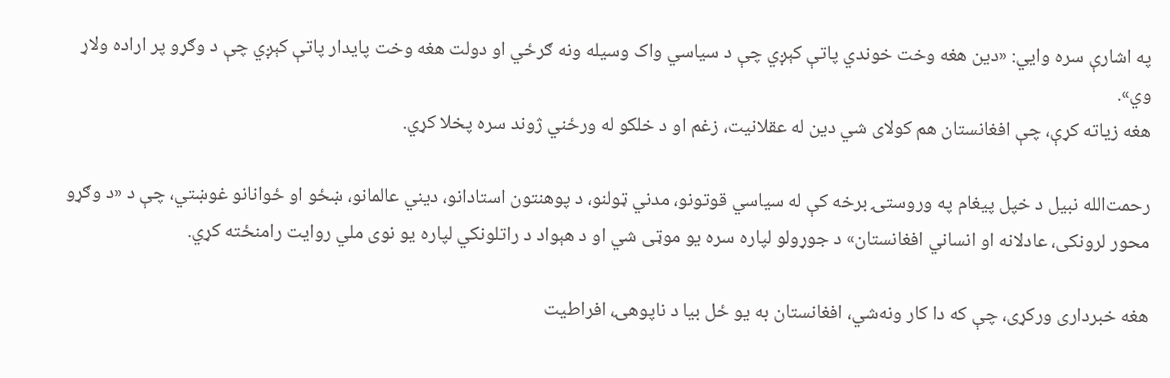په اشارې سره وایي: «دین هغه وخت خوندي پاتې کېږي چې د سیاسي واک وسیله ونه ګرځي او دولت هغه وخت پایدار پاتې کېږي چې د وګړو پر اراده ولاړ وي».
هغه زیاته کړې، چې افغانستان هم کولای شي دین له عقلانیت، زغم او د خلکو له ورځني ژوند سره پخلا کړي.

رحمت‌الله نبیل د خپل پیغام په وروستۍ برخه کې له سیاسي قوتونو، مدني ټولنو، د‌ پوهنتون استادانو، دیني عالمانو، ښځو او ځوانانو غوښتي، چې د «د وګړو محور لرونکی، عادلانه او انساني افغانستان» د جوړولو لپاره سره یو موټی شي او د هېواد د راتلونکي لپاره یو نوی ملي روایت رامنځته کړي.

هغه خبرداری ورکړی، چې که دا کار ونه‌شي، افغانستان به یو ځل بیا د ناپوهۍ، افراطیت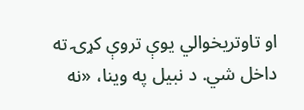او تاوتریخوالي یوې تروې کړۍ ته داخل شي. د نبیل په وینا، «نه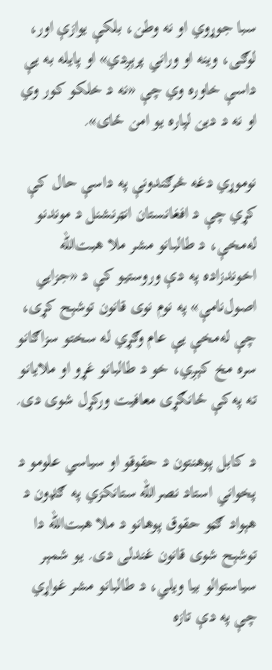سبا جوړوي او نه وطن، بلکې یوازې اور، لوګی، وینه او وراني پرېږدي» او پایله به یې داسې خاوره وي چې «نه د خلکو کور وي او نه د دین لپاره یو امن ځای».

نوموړي دغه څرګندونې په داسې حال کې کړي چې د افغانستان انټرنشنل د موندنو له‌مخې، د طالبانو مشر ملا هبت‌الله اخوندزاده په دې وروستیو کې د «جزایي‌ اصول‌نامې» په نوم نوی قانون توشېح کړی، چې له‌مخې یې عام وګړي له سختو سزاګانو سره مخ کېږي، خو د طالبانو غړو او ملایانو ته په‌کې ځانګړی معافیت ورکړل شوی دی.

د کابل پوهنتون د حقوقو او سیاسي علومو د پخواني استاد نصرالله ستانکزي په ګډون د هېواد ګڼو حقوق پوهانو د ملا هبت‌الله دا توشېح شوی قانون غندلی دی. یو شمېر سیاستوالو بیا ویلي، د طالبانو مشر غواړي چې په دې تازه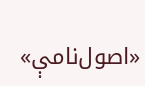«اصول‌‌نامې»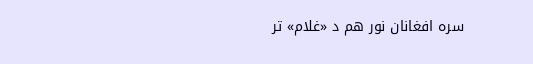سره افغانان نور هم د «غلام» تر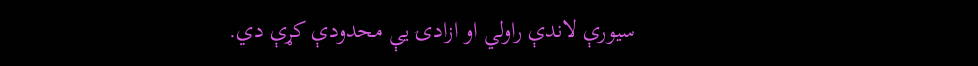سیورې لاندې راولي او ازادۍ یې محدودې کړې دي.